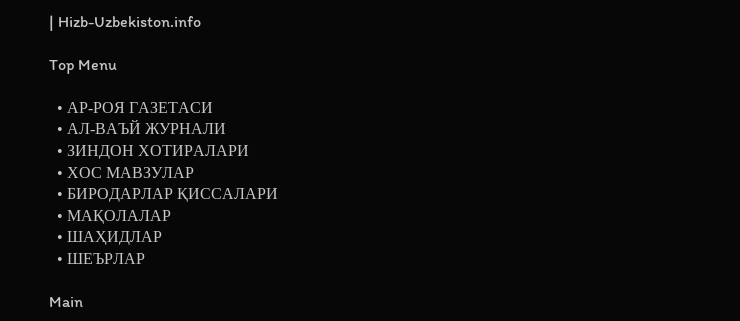| Hizb-Uzbekiston.info

Top Menu

  • АР-РОЯ ГАЗЕТАСИ
  • АЛ-ВАЪЙ ЖУРНАЛИ
  • ЗИНДОН ХОТИРАЛАРИ
  • ХОС МАВЗУЛАР
  • БИРОДАРЛАР ҚИССАЛАРИ
  • МАҚОЛАЛАР
  • ШАҲИДЛАР
  • ШЕЪРЛАР

Main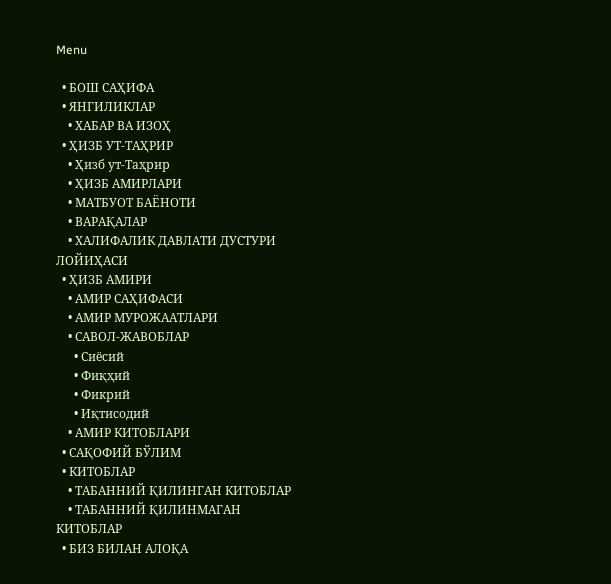Menu

  • БОШ САҲИФА
  • ЯНГИЛИКЛАР
    • ХАБАР ВА ИЗОҲ
  • ҲИЗБ УТ-ТАҲРИР
    • Ҳизб ут-Таҳрир
    • ҲИЗБ АМИРЛАРИ
    • МАТБУОТ БАЁНОТИ
    • ВАРАҚАЛАР
    • ХАЛИФАЛИК ДАВЛАТИ ДУСТУРИ ЛОЙИҲАСИ
  • ҲИЗБ АМИРИ
    • АМИР САҲИФАСИ
    • АМИР МУРОЖААТЛАРИ
    • САВОЛ-ЖАВОБЛАР
      • Сиёсий
      • Фиқҳий
      • Фикрий
      • Иқтисодий
    • АМИР КИТОБЛАРИ
  • САҚОФИЙ БЎЛИМ
  • КИТОБЛАР
    • ТАБАННИЙ ҚИЛИНГАН КИТОБЛАР
    • ТАБАННИЙ ҚИЛИНМАГАН КИТОБЛАР
  • БИЗ БИЛАН АЛОҚА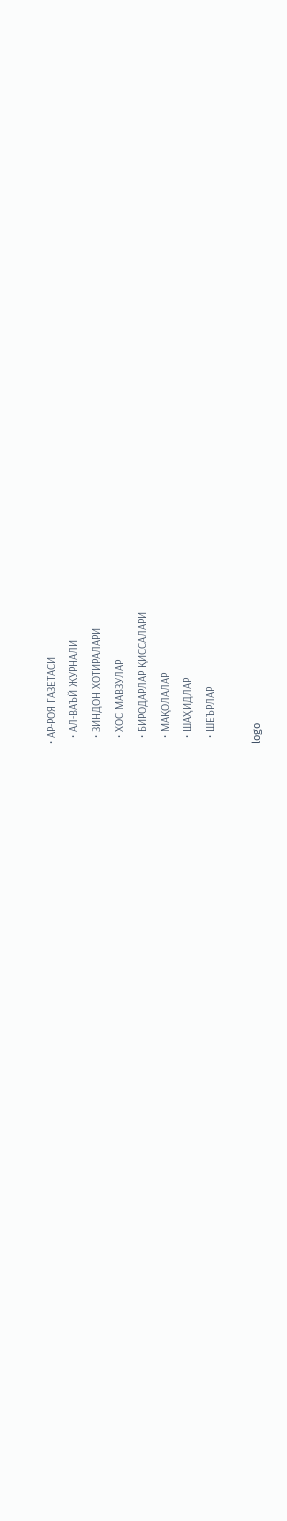• АР-РОЯ ГАЗЕТАСИ
  • АЛ-ВАЪЙ ЖУРНАЛИ
  • ЗИНДОН ХОТИРАЛАРИ
  • ХОС МАВЗУЛАР
  • БИРОДАРЛАР ҚИССАЛАРИ
  • МАҚОЛАЛАР
  • ШАҲИДЛАР
  • ШЕЪРЛАР

logo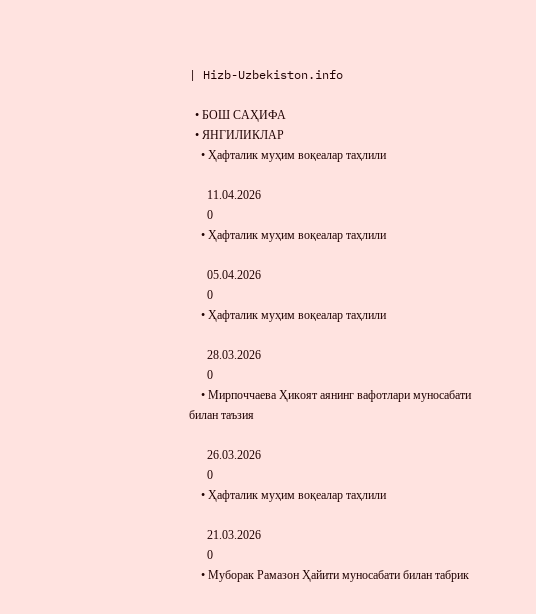| Hizb-Uzbekiston.info

  • БОШ САҲИФА
  • ЯНГИЛИКЛАР
    • Ҳафталик муҳим воқеалар таҳлили

      11.04.2026
      0
    • Ҳафталик муҳим воқеалар таҳлили

      05.04.2026
      0
    • Ҳафталик муҳим воқеалар таҳлили

      28.03.2026
      0
    • Мирпоччаева Ҳикоят аянинг вафотлари муносабати билан таъзия

      26.03.2026
      0
    • Ҳафталик муҳим воқеалар таҳлили

      21.03.2026
      0
    • Муборак Рамазон Ҳайити муносабати билан табрик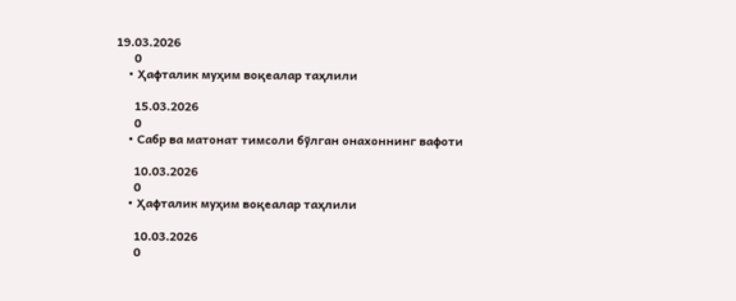19.03.2026
      0
    • Ҳафталик муҳим воқеалар таҳлили

      15.03.2026
      0
    • Сабр ва матонат тимсоли бўлган онахоннинг вафоти

      10.03.2026
      0
    • Ҳафталик муҳим воқеалар таҳлили

      10.03.2026
      0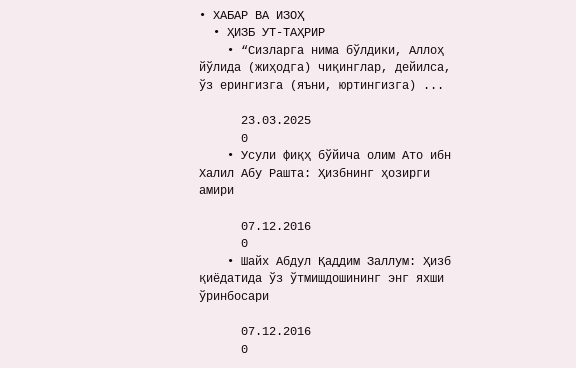• ХАБАР ВА ИЗОҲ
  • ҲИЗБ УТ-ТАҲРИР
    • “Сизларга нима бўлдики, Аллоҳ йўлида (жиҳодга) чиқинглар, дейилса, ўз ерингизга (яъни, юртингизга) ...

      23.03.2025
      0
    • Усули фиқҳ бўйича олим Ато ибн Халил Абу Рашта: Ҳизбнинг ҳозирги амири

      07.12.2016
      0
    • Шайх Абдул Қаддим Заллум: Ҳизб қиёдатида ўз ўтмишдошининг энг яхши ўринбосари

      07.12.2016
      0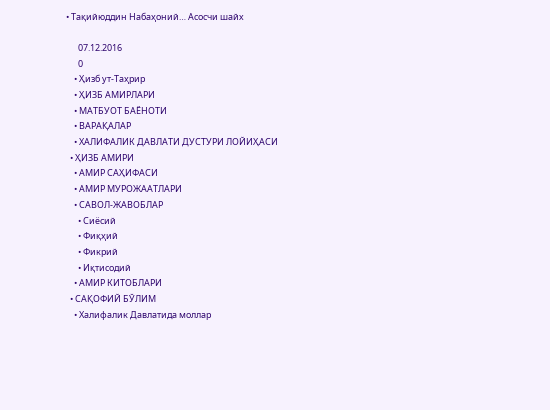• Тақийюддин Набаҳоний… Асосчи шайх

      07.12.2016
      0
    • Ҳизб ут-Таҳрир
    • ҲИЗБ АМИРЛАРИ
    • МАТБУОТ БАЁНОТИ
    • ВАРАҚАЛАР
    • ХАЛИФАЛИК ДАВЛАТИ ДУСТУРИ ЛОЙИҲАСИ
  • ҲИЗБ АМИРИ
    • АМИР САҲИФАСИ
    • АМИР МУРОЖААТЛАРИ
    • САВОЛ-ЖАВОБЛАР
      • Сиёсий
      • Фиқҳий
      • Фикрий
      • Иқтисодий
    • АМИР КИТОБЛАРИ
  • САҚОФИЙ БЎЛИМ
    • Халифалик Давлатида моллар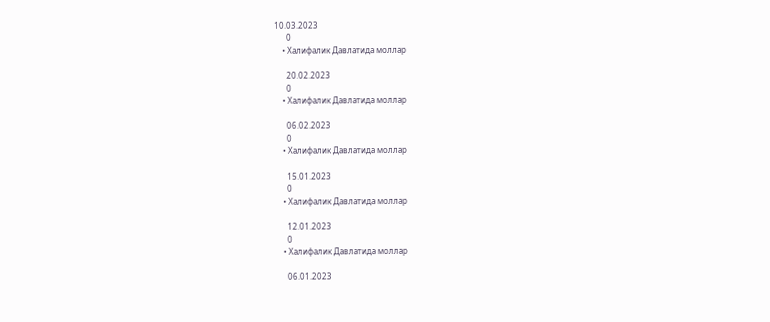10.03.2023
      0
    • Халифалик Давлатида моллар

      20.02.2023
      0
    • Халифалик Давлатида моллар

      06.02.2023
      0
    • Халифалик Давлатида моллар

      15.01.2023
      0
    • Халифалик Давлатида моллар

      12.01.2023
      0
    • Халифалик Давлатида моллар

      06.01.2023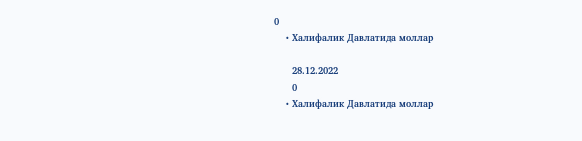0
    • Халифалик Давлатида моллар

      28.12.2022
      0
    • Халифалик Давлатида моллар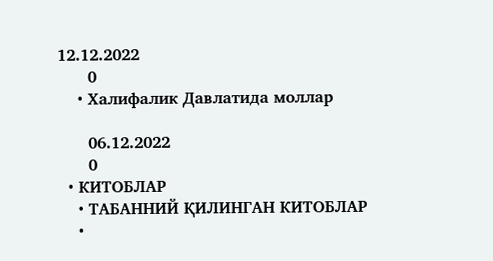12.12.2022
      0
    • Халифалик Давлатида моллар

      06.12.2022
      0
  • КИТОБЛАР
    • ТАБАННИЙ ҚИЛИНГАН КИТОБЛАР
    •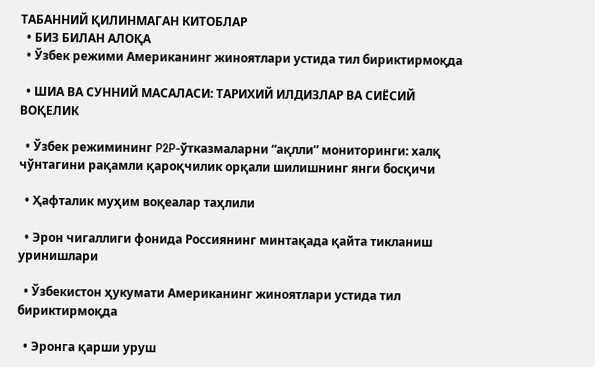ТАБАННИЙ ҚИЛИНМАГАН КИТОБЛАР
  • БИЗ БИЛАН АЛОҚА
  • Ўзбек режими Американинг жиноятлари устида тил бириктирмоқда

  • ШИА ВА СУННИЙ МАСАЛАСИ: ТАРИХИЙ ИЛДИЗЛАР ВА СИЁСИЙ ВОҚЕЛИК

  • Ўзбек режимининг P2P-ўтказмаларни “ақлли” мониторинги: халқ чўнтагини рақамли қароқчилик орқали шилишнинг янги босқичи

  • Ҳафталик муҳим воқеалар таҳлили

  • Эрон чигаллиги фонида Россиянинг минтақада қайта тикланиш уринишлари

  • Ўзбекистон ҳукумати Американинг жиноятлари устида тил бириктирмоқда

  • Эронга қарши уруш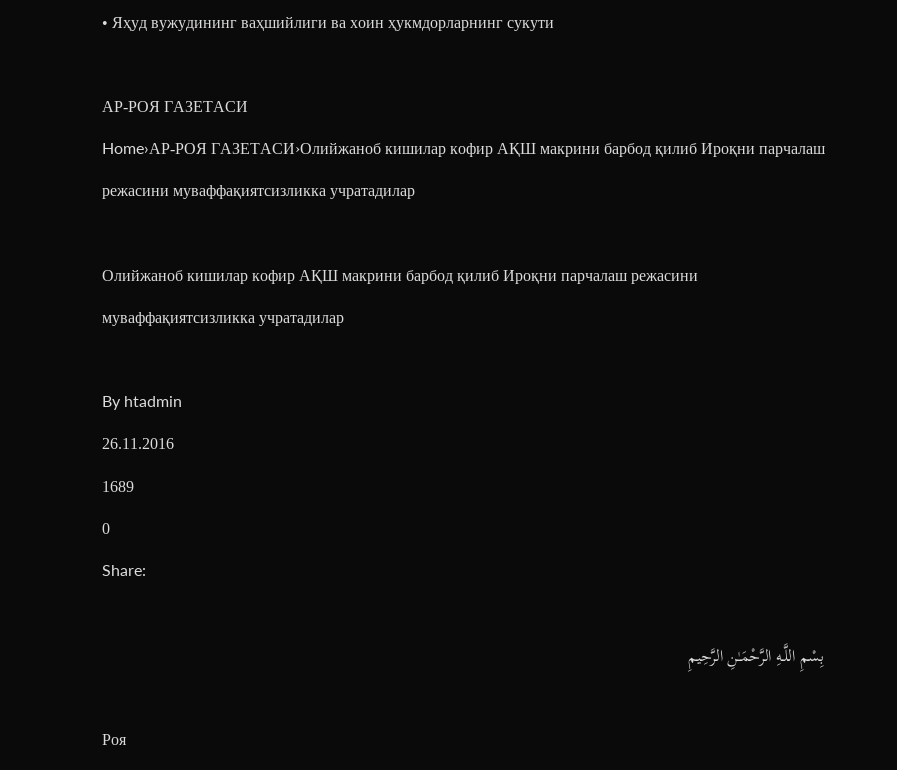• Яҳуд вужудининг ваҳшийлиги ва хоин ҳукмдорларнинг сукути

АР-РОЯ ГАЗЕТАСИ
Home›АР-РОЯ ГАЗЕТАСИ›Олийжаноб кишилар кофир АҚШ макрини барбод қилиб Ироқни парчалаш режасини муваффақиятсизликка учратадилар

Олийжаноб кишилар кофир АҚШ макрини барбод қилиб Ироқни парчалаш режасини муваффақиятсизликка учратадилар

By htadmin
26.11.2016
1689
0
Share:

بِسْمِ اللَّـهِ الرَّحْمَـٰنِ الرَّحِيمِ

Роя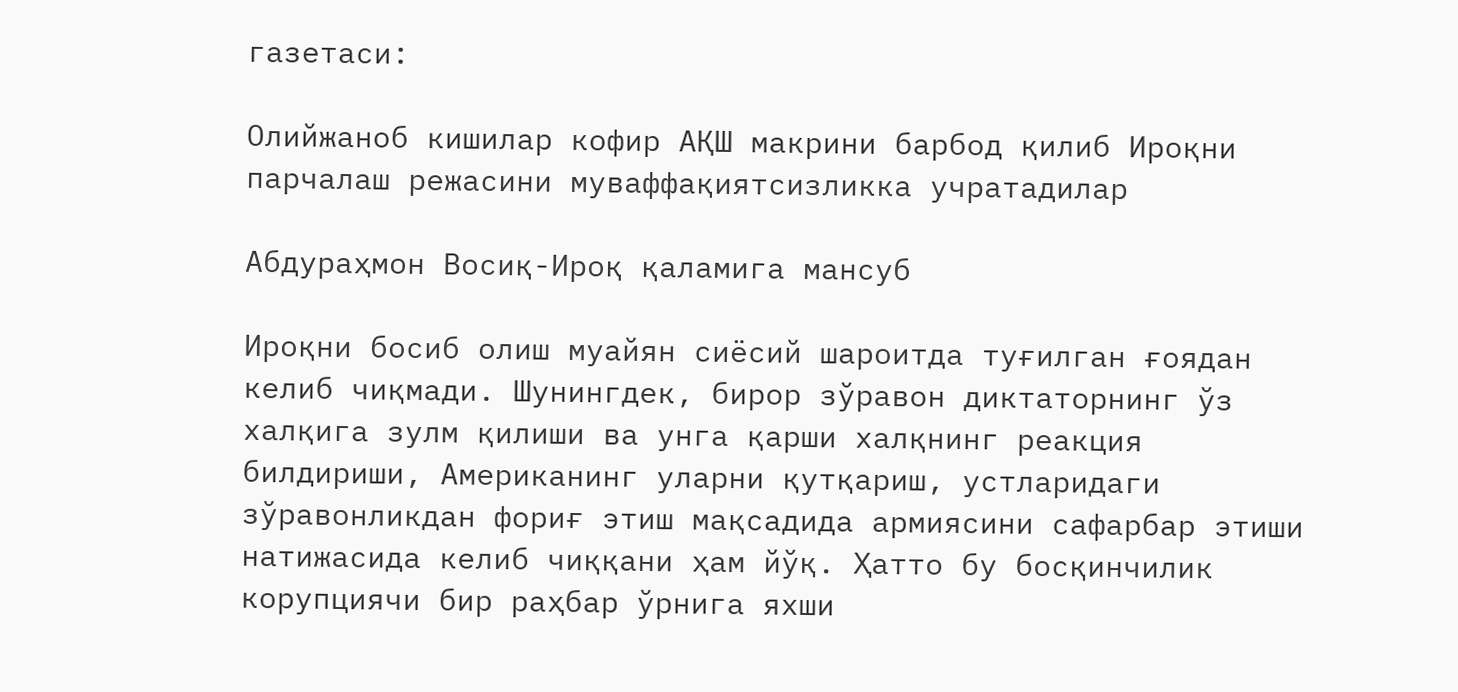газетаси:

Олийжаноб кишилар кофир АҚШ макрини барбод қилиб Ироқни парчалаш режасини муваффақиятсизликка учратадилар

Абдураҳмон Восиқ-Ироқ қаламига мансуб

Ироқни босиб олиш муайян сиёсий шароитда туғилган ғоядан келиб чиқмади. Шунингдек, бирор зўравон диктаторнинг ўз халқига зулм қилиши ва унга қарши халқнинг реакция билдириши, Американинг уларни қутқариш, устларидаги зўравонликдан фориғ этиш мақсадида армиясини сафарбар этиши натижасида келиб чиққани ҳам йўқ. Ҳатто бу босқинчилик корупциячи бир раҳбар ўрнига яхши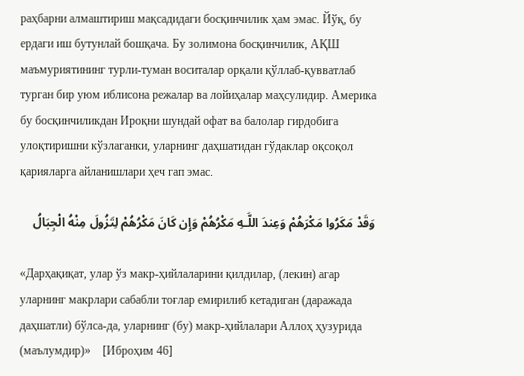раҳбарни алмаштириш мақсадидаги босқинчилик ҳам эмас. Йўқ, бу ердаги иш бутунлай бошқача. Бу золимона босқинчилик, АҚШ маъмуриятининг турли-туман воситалар орқали қўллаб-қувватлаб турган бир уюм иблисона режалар ва лойиҳалар маҳсулидир. Америка бу босқинчиликдан Ироқни шундай офат ва балолар гирдобига улоқтиришни кўзлаганки, уларнинг даҳшатидан гўдаклар оқсоқол қарияларга айланишлари ҳеч гап эмас.

وَقَدْ مَكَرُوا مَكْرَهُمْ وَعِندَ اللَّـهِ مَكْرُهُمْ وَإِن كَانَ مَكْرُهُمْ لِتَزُولَ مِنْهُ الْجِبَالُ

«Дарҳақиқат, улар ўз макр-ҳийлаларини қилдилар, (лекин) агар уларнинг макрлари сабабли тоғлар емирилиб кетадиган (даражада даҳшатли) бўлса-да, уларнинг (бу) макр-ҳийлалари Аллоҳ ҳузурида (маълумдир)»    [Иброҳим 46]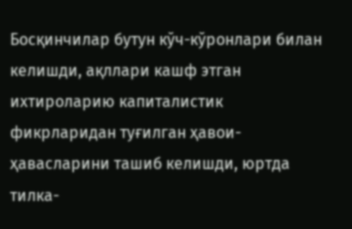Босқинчилар бутун кўч-кўронлари билан келишди, ақллари кашф этган ихтироларию капиталистик фикрларидан туғилган ҳавои-ҳавасларини ташиб келишди, юртда тилка-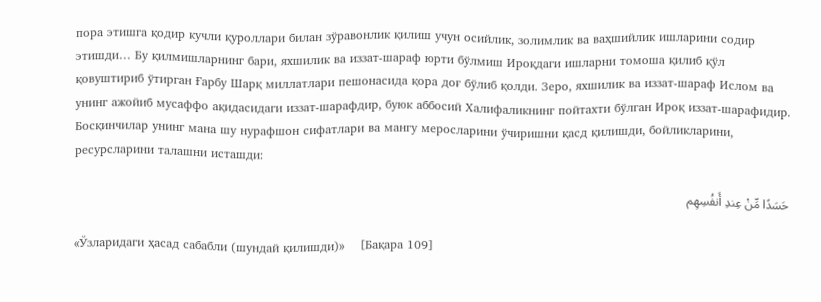пора этишга қодир кучли қуроллари билан зўравонлик қилиш учун осийлик, золимлик ва ваҳшийлик ишларини содир этишди… Бу қилмишларнинг бари, яхшилик ва иззат-шараф юрти бўлмиш Ироқдаги ишларни томоша қилиб қўл қовуштириб ўтирган Ғарбу Шарқ миллатлари пешонасида қора доғ бўлиб қолди. Зеро, яхшилик ва иззат-шараф Ислом ва унинг ажойиб мусаффо ақидасидаги иззат-шарафдир, буюк аббосий Халифаликнинг пойтахти бўлган Ироқ иззат-шарафидир. Босқинчилар унинг мана шу нурафшон сифатлари ва мангу меросларини ўчиришни қасд қилишди, бойликларини, ресурсларини талашни исташди:

حَسَدًا مِّنْ عِندِ أَنفُسِهِم

«Ўзларидаги ҳасад сабабли (шундай қилишди)»    [Бақара 109]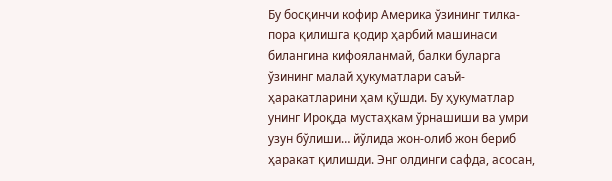Бу босқинчи кофир Америка ўзининг тилка-пора қилишга қодир ҳарбий машинаси билангина кифояланмай, балки буларга ўзининг малай ҳукуматлари саъй-ҳаракатларини ҳам қўшди. Бу ҳукуматлар унинг Ироқда мустаҳкам ўрнашиши ва умри узун бўлиши… йўлида жон-олиб жон бериб ҳаракат қилишди. Энг олдинги сафда, асосан,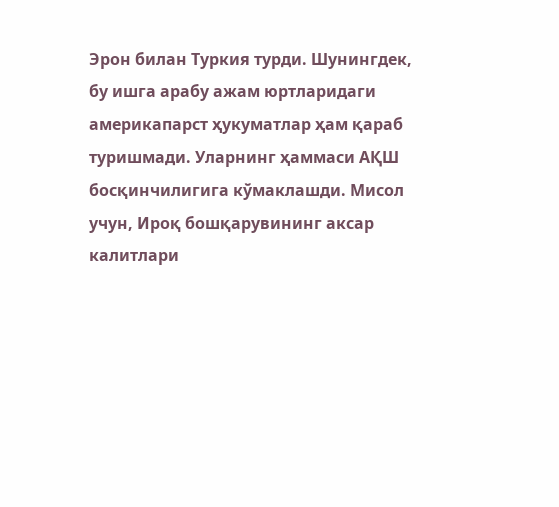Эрон билан Туркия турди. Шунингдек, бу ишга арабу ажам юртларидаги америкапарст ҳукуматлар ҳам қараб туришмади. Уларнинг ҳаммаси АҚШ босқинчилигига кўмаклашди. Мисол учун, Ироқ бошқарувининг аксар калитлари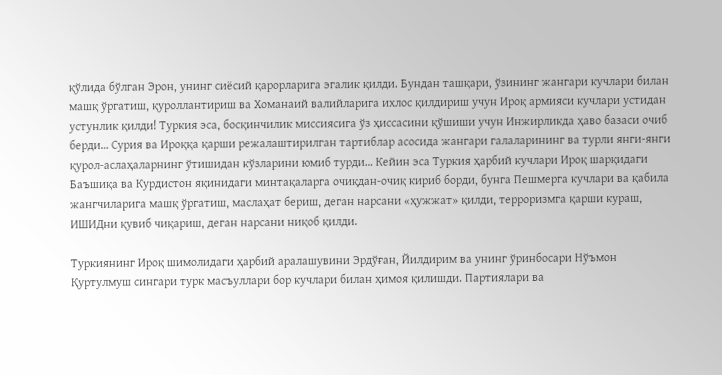қўлида бўлган Эрон, унинг сиёсий қарорларига эгалик қилди. Бундан ташқари, ўзининг жангари кучлари билан машқ ўргатиш, қуроллантириш ва Хоманаий валийларига ихлос қилдириш учун Ироқ армияси кучлари устидан устунлик қилди! Туркия эса, босқинчилик миссиясига ўз ҳиссасини қўшиши учун Инжирликда ҳаво базаси очиб берди… Сурия ва Ироққа қарши режалаштирилган тартиблар асосида жангари галаларининг ва турли янги-янги қурол-аслаҳаларнинг ўтишидан кўзларини юмиб турди… Кейин эса Туркия ҳарбий кучлари Ироқ шарқидаги Баъшиқа ва Курдистон яқинидаги минтақаларга очиқдан-очиқ кириб борди, бунга Пешмерга кучлари ва қабила жангчиларига машқ ўргатиш, маслаҳат бериш, деган нарсани «ҳужжат» қилди, терроризмга қарши кураш, ИШИДни қувиб чиқариш, деган нарсани ниқоб қилди.

Туркиянинг Ироқ шимолидаги ҳарбий аралашувини Эрдўған, Йилдирим ва унинг ўринбосари Нўъмон Қуртулмуш сингари турк масъуллари бор кучлари билан ҳимоя қилишди. Партиялари ва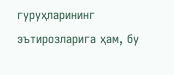гуруҳларининг эътирозларига ҳам, бу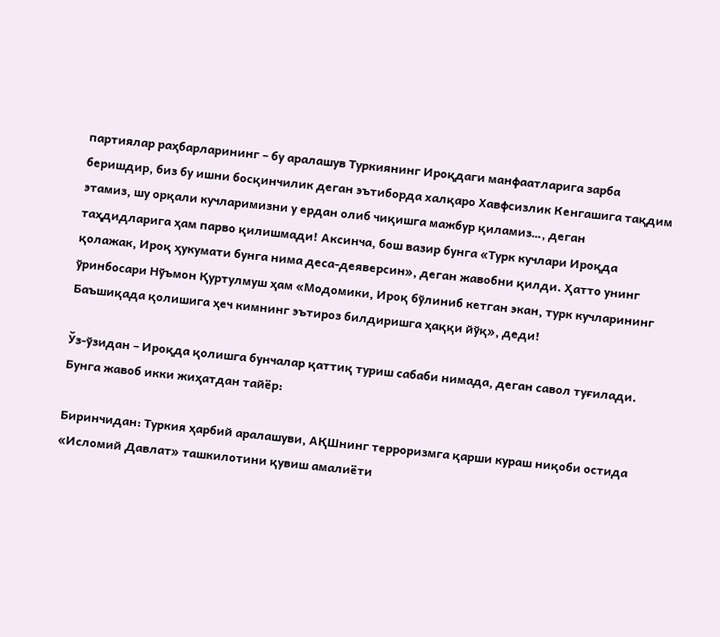партиялар раҳбарларининг – бу аралашув Туркиянинг Ироқдаги манфаатларига зарба беришдир, биз бу ишни босқинчилик деган эътиборда халқаро Хавфсизлик Кенгашига тақдим этамиз, шу орқали кучларимизни у ердан олиб чиқишга мажбур қиламиз…, деган таҳдидларига ҳам парво қилишмади! Аксинча, бош вазир бунга «Турк кучлари Ироқда қолажак, Ироқ ҳукумати бунга нима деса-деяверсин», деган жавобни қилди. Ҳатто унинг ўринбосари Нўъмон Қуртулмуш ҳам «Модомики, Ироқ бўлиниб кетган экан, турк кучларининг Баъшиқада қолишига ҳеч кимнинг эътироз билдиришга ҳаққи йўқ», деди!

Ўз-ўзидан – Ироқда қолишга бунчалар қаттиқ туриш сабаби нимада, деган савол туғилади. Бунга жавоб икки жиҳатдан тайёр:

Биринчидан: Туркия ҳарбий аралашуви, АҚШнинг терроризмга қарши кураш ниқоби остида «Исломий Давлат» ташкилотини қувиш амалиёти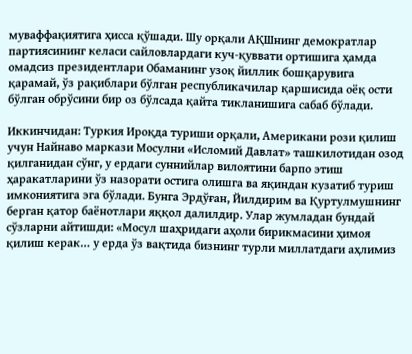муваффақиятига ҳисса қўшади. Шу орқали АҚШнинг демократлар партиясининг келаси сайловлардаги куч-қуввати ортишига ҳамда омадсиз президентлари Обаманинг узоқ йиллик бошқарувига қарамай, ўз рақиблари бўлган республикачилар қаршисида оёқ ости бўлган обрўсини бир оз бўлсада қайта тикланишига сабаб бўлади.

Иккинчидан: Туркия Ироқда туриши орқали, Американи рози қилиш учун Найнаво маркази Мосулни «Исломий Давлат» ташкилотидан озод қилганидан сўнг, у ердаги суннийлар вилоятини барпо этиш ҳаракатларини ўз назорати остига олишга ва яқиндан кузатиб туриш имкониятига эга бўлади. Бунга Эрдўған, Йилдирим ва Қуртулмушнинг берган қатор баёнотлари яққол далилдир. Улар жумладан бундай сўзларни айтишди: «Мосул шаҳридаги аҳоли бирикмасини ҳимоя қилиш керак… у ерда ўз вақтида бизнинг турли миллатдаги аҳлимиз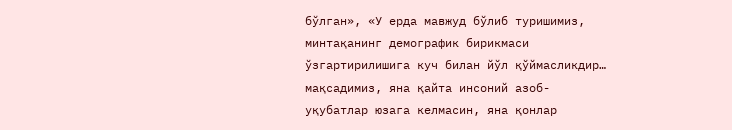бўлган», «У ерда мавжуд бўлиб туришимиз, минтақанинг демографик бирикмаси ўзгартирилишига куч билан йўл қўймасликдир… мақсадимиз, яна қайта инсоний азоб-уқубатлар юзага келмасин, яна қонлар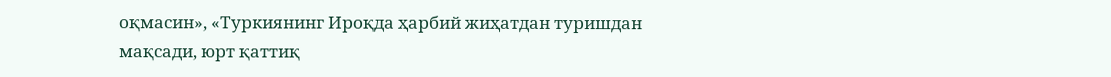оқмасин», «Туркиянинг Ироқда ҳарбий жиҳатдан туришдан мақсади, юрт қаттиқ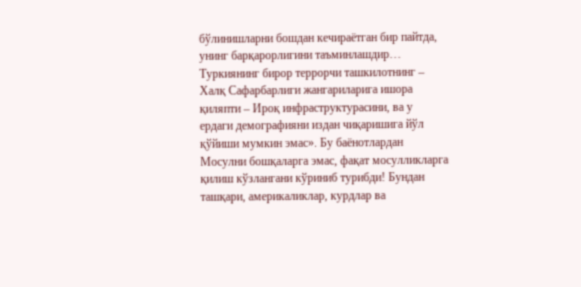бўлинишларни бошдан кечираётган бир пайтда, унинг барқарорлигини таъминлашдир… Туркиянинг бирор террорчи ташкилотнинг – Халқ Сафарбарлиги жангариларига ишора қиляпти – Ироқ инфраструктурасини, ва у ердаги демографияни издан чиқаришига йўл қўйиши мумкин эмас». Бу баёнотлардан Мосулни бошқаларга эмас, фақат мосулликларга қилиш кўзлангани кўриниб турибди! Бундан ташқари, америкаликлар, курдлар ва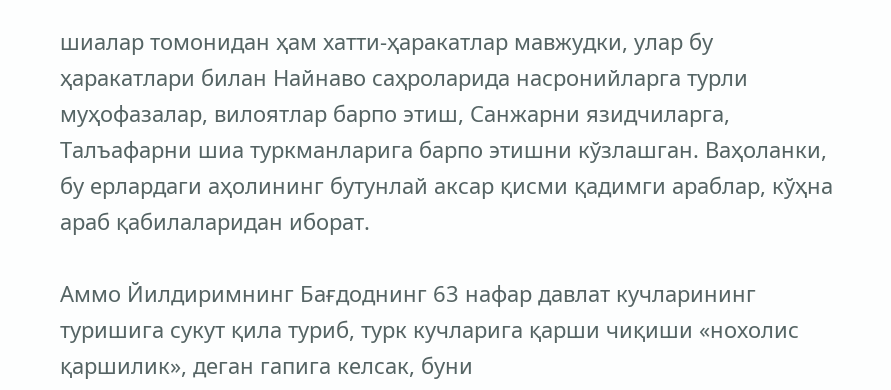шиалар томонидан ҳам хатти-ҳаракатлар мавжудки, улар бу ҳаракатлари билан Найнаво саҳроларида насронийларга турли муҳофазалар, вилоятлар барпо этиш, Санжарни язидчиларга, Талъафарни шиа туркманларига барпо этишни кўзлашган. Ваҳоланки, бу ерлардаги аҳолининг бутунлай аксар қисми қадимги араблар, кўҳна араб қабилаларидан иборат.

Аммо Йилдиримнинг Бағдоднинг 63 нафар давлат кучларининг туришига сукут қила туриб, турк кучларига қарши чиқиши «нохолис қаршилик», деган гапига келсак, буни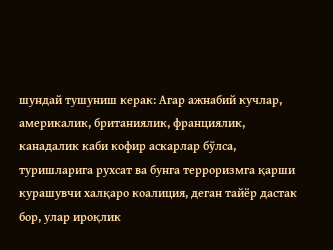шундай тушуниш керак: Агар ажнабий кучлар, америкалик, британиялик, франциялик, канадалик каби кофир аскарлар бўлса, туришларига рухсат ва бунга терроризмга қарши курашувчи халқаро коалиция, деган тайёр дастак бор, улар ироқлик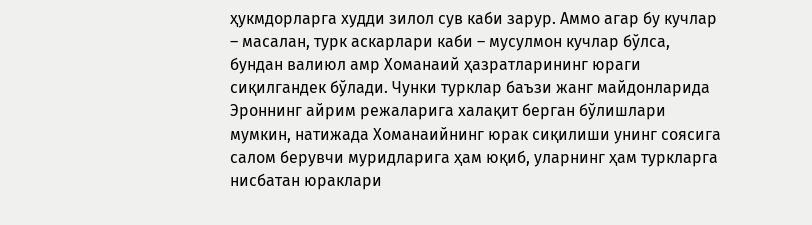ҳукмдорларга худди зилол сув каби зарур. Аммо агар бу кучлар – масалан, турк аскарлари каби – мусулмон кучлар бўлса, бундан валиюл амр Хоманаий ҳазратларининг юраги сиқилгандек бўлади. Чунки турклар баъзи жанг майдонларида Эроннинг айрим режаларига халақит берган бўлишлари мумкин, натижада Хоманаийнинг юрак сиқилиши унинг соясига салом берувчи муридларига ҳам юқиб, уларнинг ҳам туркларга нисбатан юраклари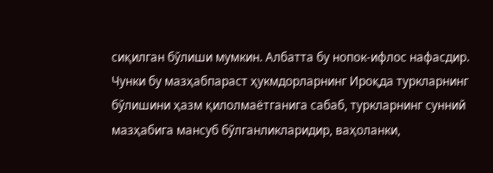сиқилган бўлиши мумкин. Албатта бу нопок-ифлос нафасдир. Чунки бу мазҳабпараст ҳукмдорларнинг Ироқда туркларнинг бўлишини ҳазм қилолмаётганига сабаб, туркларнинг сунний мазҳабига мансуб бўлганликларидир, ваҳоланки,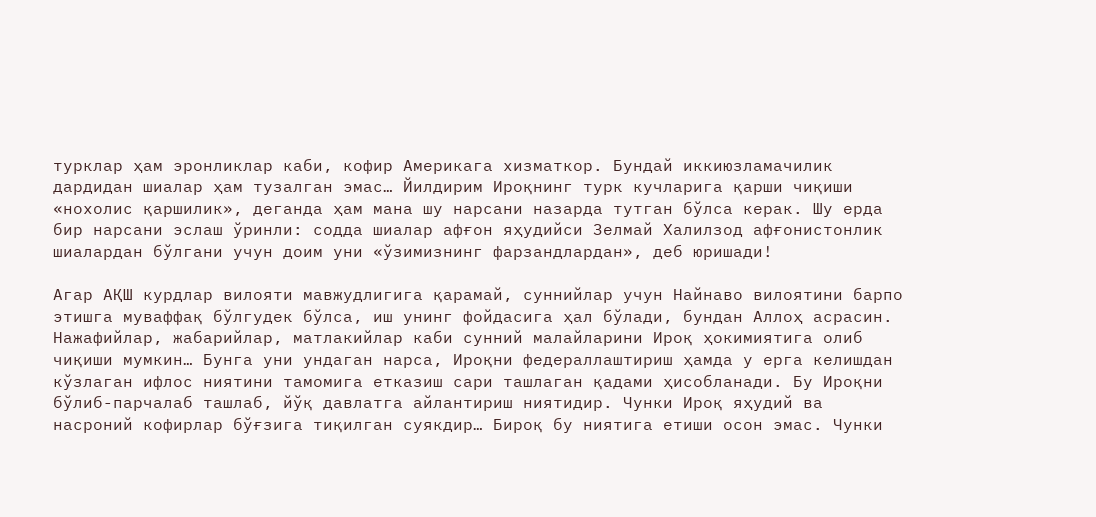турклар ҳам эронликлар каби, кофир Америкага хизматкор. Бундай иккиюзламачилик дардидан шиалар ҳам тузалган эмас… Йилдирим Ироқнинг турк кучларига қарши чиқиши «нохолис қаршилик», деганда ҳам мана шу нарсани назарда тутган бўлса керак. Шу ерда бир нарсани эслаш ўринли: содда шиалар афғон яҳудийси Зелмай Халилзод афғонистонлик шиалардан бўлгани учун доим уни «ўзимизнинг фарзандлардан», деб юришади!

Агар АҚШ курдлар вилояти мавжудлигига қарамай, суннийлар учун Найнаво вилоятини барпо этишга муваффақ бўлгудек бўлса, иш унинг фойдасига ҳал бўлади, бундан Аллоҳ асрасин. Нажафийлар, жабарийлар, матлакийлар каби сунний малайларини Ироқ ҳокимиятига олиб чиқиши мумкин… Бунга уни ундаган нарса, Ироқни федераллаштириш ҳамда у ерга келишдан кўзлаган ифлос ниятини тамомига етказиш сари ташлаган қадами ҳисобланади. Бу Ироқни бўлиб-парчалаб ташлаб, йўқ давлатга айлантириш ниятидир. Чунки Ироқ яҳудий ва насроний кофирлар бўғзига тиқилган суякдир… Бироқ бу ниятига етиши осон эмас. Чунки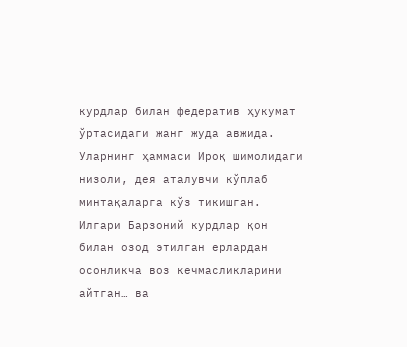курдлар билан федератив ҳукумат ўртасидаги жанг жуда авжида. Уларнинг ҳаммаси Ироқ шимолидаги низоли, дея аталувчи кўплаб минтақаларга кўз тикишган. Илгари Барзоний курдлар қон билан озод этилган ерлардан осонликча воз кечмасликларини айтган… ва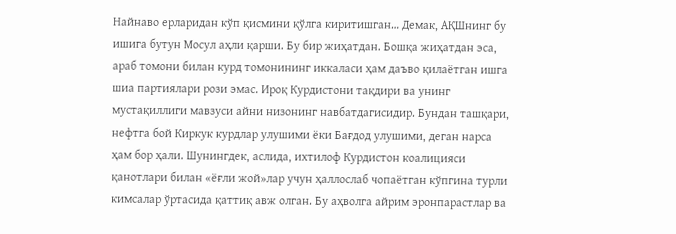Найнаво ерларидан кўп қисмини қўлга киритишган… Демак, АҚШнинг бу ишига бутун Мосул аҳли қарши. Бу бир жиҳатдан. Бошқа жиҳатдан эса, араб томони билан курд томонининг иккаласи ҳам даъво қилаётган ишга шиа партиялари рози эмас. Ироқ Курдистони тақдири ва унинг мустақиллиги мавзуси айни низонинг навбатдагисидир. Бундан ташқари, нефтга бой Киркук курдлар улушими ёки Бағдод улушими, деган нарса ҳам бор ҳали. Шунингдек, аслида, ихтилоф Курдистон коалицияси қанотлари билан «ёғли жой»лар учун ҳаллослаб чопаётган кўпгина турли кимсалар ўртасида қаттиқ авж олган. Бу аҳволга айрим эронпарастлар ва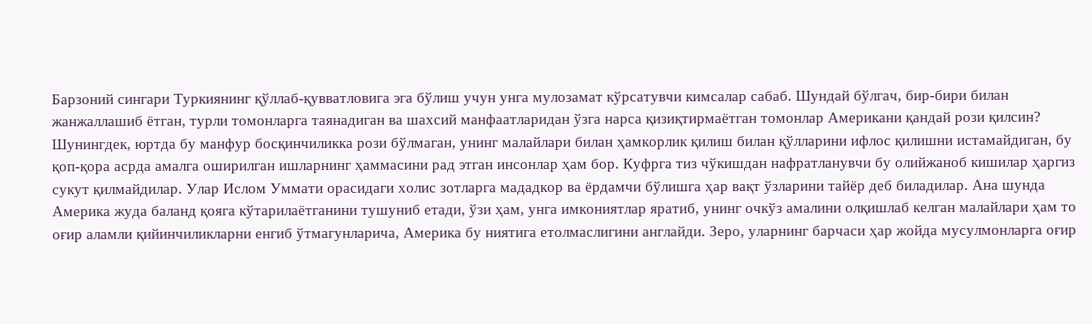Барзоний сингари Туркиянинг қўллаб-қувватловига эга бўлиш учун унга мулозамат кўрсатувчи кимсалар сабаб. Шундай бўлгач, бир-бири билан жанжаллашиб ётган, турли томонларга таянадиган ва шахсий манфаатларидан ўзга нарса қизиқтирмаётган томонлар Американи қандай рози қилсин? Шунингдек, юртда бу манфур босқинчиликка рози бўлмаган, унинг малайлари билан ҳамкорлик қилиш билан қўлларини ифлос қилишни истамайдиган, бу қоп-қора асрда амалга оширилган ишларнинг ҳаммасини рад этган инсонлар ҳам бор. Куфрга тиз чўкишдан нафратланувчи бу олийжаноб кишилар ҳаргиз сукут қилмайдилар. Улар Ислом Уммати орасидаги холис зотларга мададкор ва ёрдамчи бўлишга ҳар вақт ўзларини тайёр деб биладилар. Ана шунда Америка жуда баланд қояга кўтарилаётганини тушуниб етади, ўзи ҳам, унга имкониятлар яратиб, унинг очкўз амалини олқишлаб келган малайлари ҳам то оғир аламли қийинчиликларни енгиб ўтмагунларича, Америка бу ниятига етолмаслигини англайди. Зеро, уларнинг барчаси ҳар жойда мусулмонларга оғир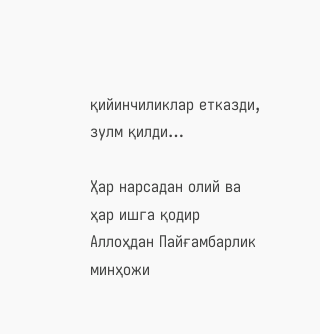қийинчиликлар етказди, зулм қилди…

Ҳар нарсадан олий ва ҳар ишга қодир Аллоҳдан Пайғамбарлик минҳожи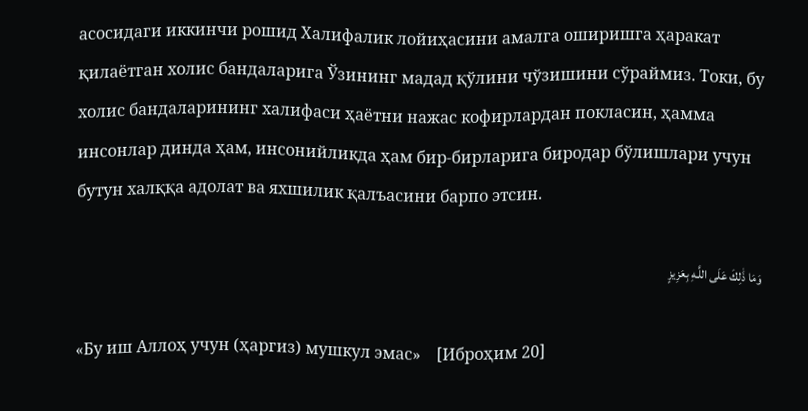асосидаги иккинчи рошид Халифалик лойиҳасини амалга оширишга ҳаракат қилаётган холис бандаларига Ўзининг мадад қўлини чўзишини сўраймиз. Токи, бу холис бандаларининг халифаси ҳаётни нажас кофирлардан покласин, ҳамма инсонлар динда ҳам, инсонийликда ҳам бир-бирларига биродар бўлишлари учун бутун халққа адолат ва яхшилик қалъасини барпо этсин.

وَمَا ذَٰلِكَ عَلَى اللَّـهِ بِعَزِيزٍ

«Бу иш Аллоҳ учун (ҳаргиз) мушкул эмас»    [Иброҳим 20]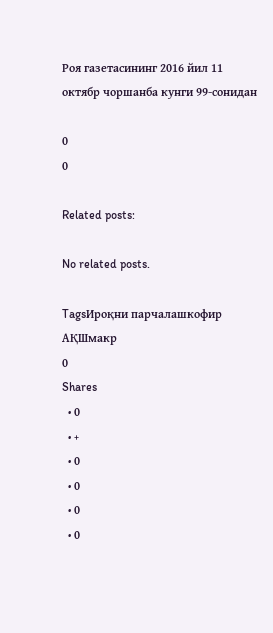Роя газетасининг 2016 йил 11 октябр чоршанба кунги 99-сонидан

0
0

Related posts:

No related posts.

TagsИроқни парчалашкофир АҚШмакр
0
Shares
  • 0
  • +
  • 0
  • 0
  • 0
  • 0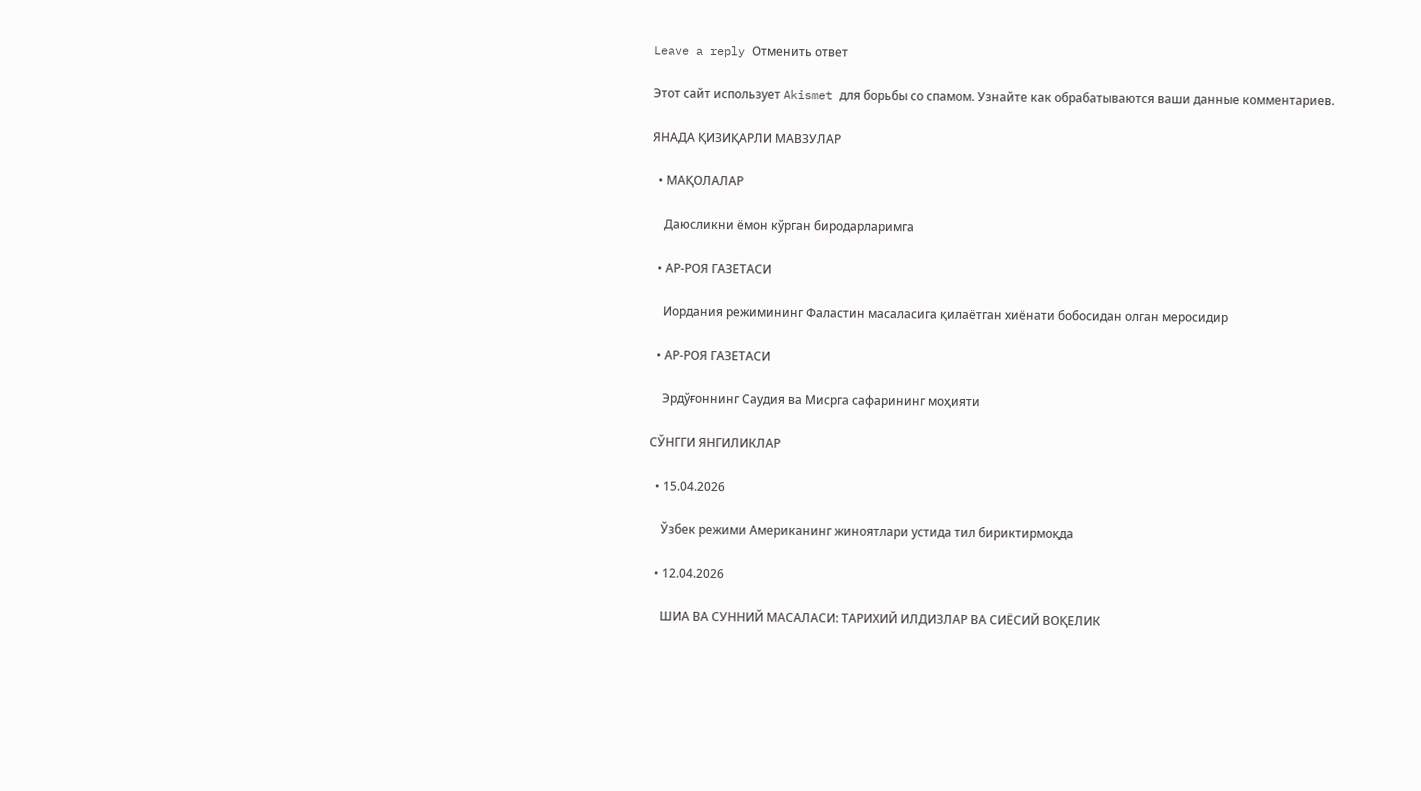Leave a reply Отменить ответ

Этот сайт использует Akismet для борьбы со спамом. Узнайте как обрабатываются ваши данные комментариев.

ЯНАДА ҚИЗИҚАРЛИ МАВЗУЛАР

  • МАҚОЛАЛАР

    Даюсликни ёмон кўрган биродарларимга

  • АР-РОЯ ГАЗЕТАСИ

    Иордания режимининг Фаластин масаласига қилаётган хиёнати бобосидан олган меросидир

  • АР-РОЯ ГАЗЕТАСИ

    Эрдўғоннинг Саудия ва Мисрга сафарининг моҳияти

СЎНГГИ ЯНГИЛИКЛАР

  • 15.04.2026

    Ўзбек режими Американинг жиноятлари устида тил бириктирмоқда

  • 12.04.2026

    ШИА ВА СУННИЙ МАСАЛАСИ: ТАРИХИЙ ИЛДИЗЛАР ВА СИЁСИЙ ВОҚЕЛИК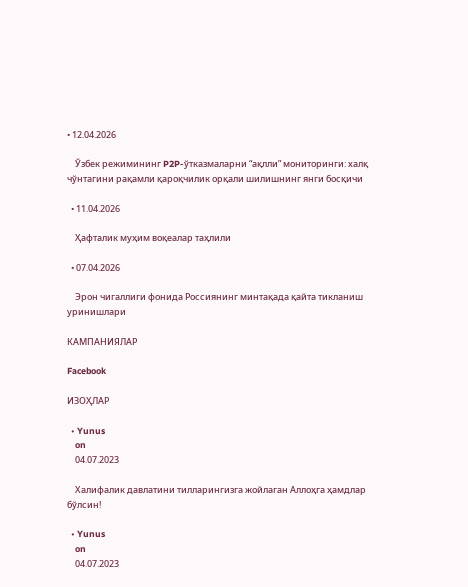• 12.04.2026

    Ўзбек режимининг P2P-ўтказмаларни “ақлли” мониторинги: халқ чўнтагини рақамли қароқчилик орқали шилишнинг янги босқичи

  • 11.04.2026

    Ҳафталик муҳим воқеалар таҳлили

  • 07.04.2026

    Эрон чигаллиги фонида Россиянинг минтақада қайта тикланиш уринишлари

КАМПАНИЯЛАР

Facebook

ИЗОҲЛАР

  • Yunus
    on
    04.07.2023

    Халифалик давлатини тилларингизга жойлаган Аллоҳга ҳамдлар бўлсин!

  • Yunus
    on
    04.07.2023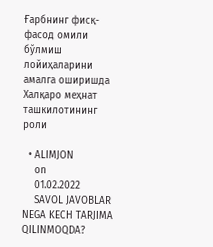Ғарбнинг фисқ-фасод омили бўлмиш лойиҳаларини амалга оширишда Халқаро меҳнат ташкилотининг роли

  • ALIMJON
    on
    01.02.2022
    SAVOL JAVOBLAR NEGA KECH TARJIMA QILINMOQDA?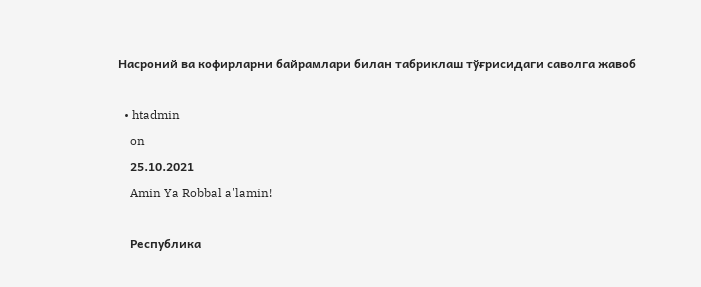Насроний ва кофирларни байрамлари билан табриклаш тўғрисидаги саволга жавоб

  • htadmin
    on
    25.10.2021
    Amin Ya Robbal a'lamin!

    Республика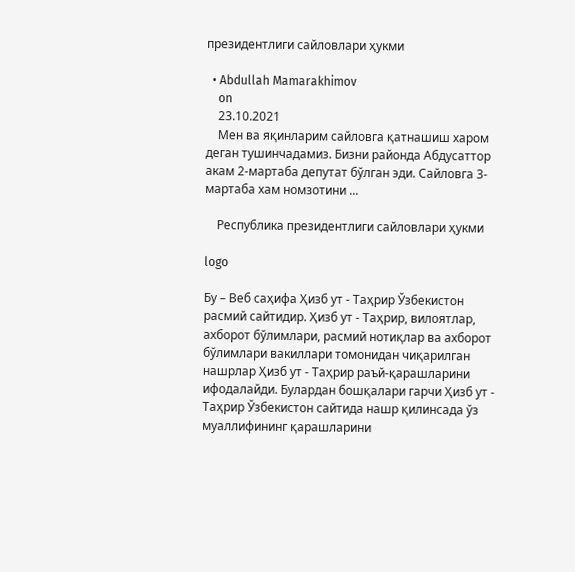президентлиги сайловлари ҳукми

  • Abdullah Mamarakhimov
    on
    23.10.2021
    Мен ва яқинларим сайловга қатнашиш харом деган тушинчадамиз. Бизни районда Абдусаттор акам 2-мартаба депутат бўлган эди. Сайловга 3-мартаба хам номзотини ...

    Республика президентлиги сайловлари ҳукми

logo

Бу – Веб саҳифа Ҳизб ут - Таҳрир Ўзбекистон расмий сайтидир. Ҳизб ут - Таҳрир, вилоятлар, ахборот бўлимлари, расмий нотиқлар ва ахборот бўлимлари вакиллари томонидан чиқарилган нашрлар Ҳизб ут - Таҳрир раъй-қарашларини ифодалайди. Булардан бошқалари гарчи Ҳизб ут - Таҳрир Ўзбекистон сайтида нашр қилинсада ўз муаллифининг қарашларини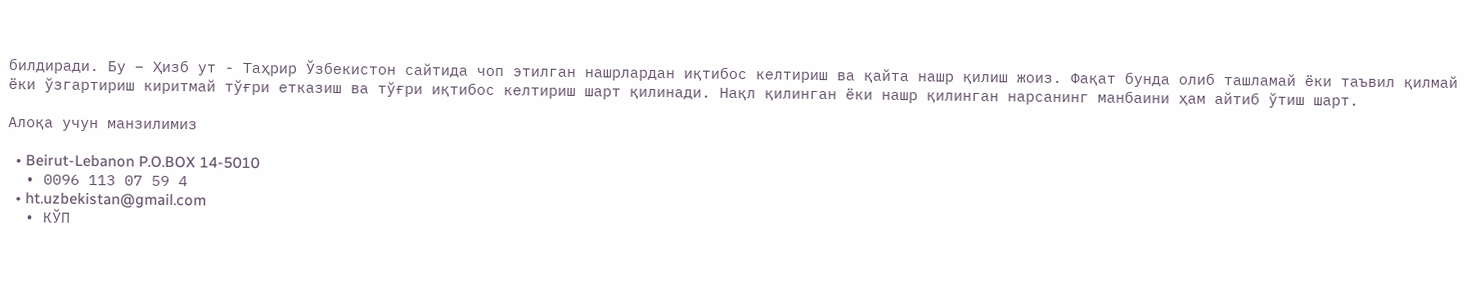билдиради. Бу – Ҳизб ут - Таҳрир Ўзбекистон сайтида чоп этилган нашрлардан иқтибос келтириш ва қайта нашр қилиш жоиз. Фақат бунда олиб ташламай ёки таъвил қилмай ёки ўзгартириш киритмай тўғри етказиш ва тўғри иқтибос келтириш шарт қилинади. Нақл қилинган ёки нашр қилинган нарсанинг манбаини ҳам айтиб ўтиш шарт.

Алоқа учун манзилимиз

  • Beirut-Lebanon P.O.BOX 14-5010
  • 0096 113 07 59 4
  • ht.uzbekistan@gmail.com
  • КЎП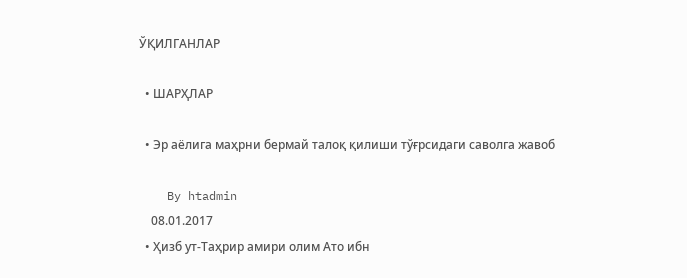ЎҚИЛГАНЛАР

  • ШАРҲЛАР

  • Эр аёлига маҳрни бермай талоқ қилиши тўғрсидаги саволга жавоб

    By htadmin
    08.01.2017
  • Ҳизб ут-Таҳрир амири олим Ато ибн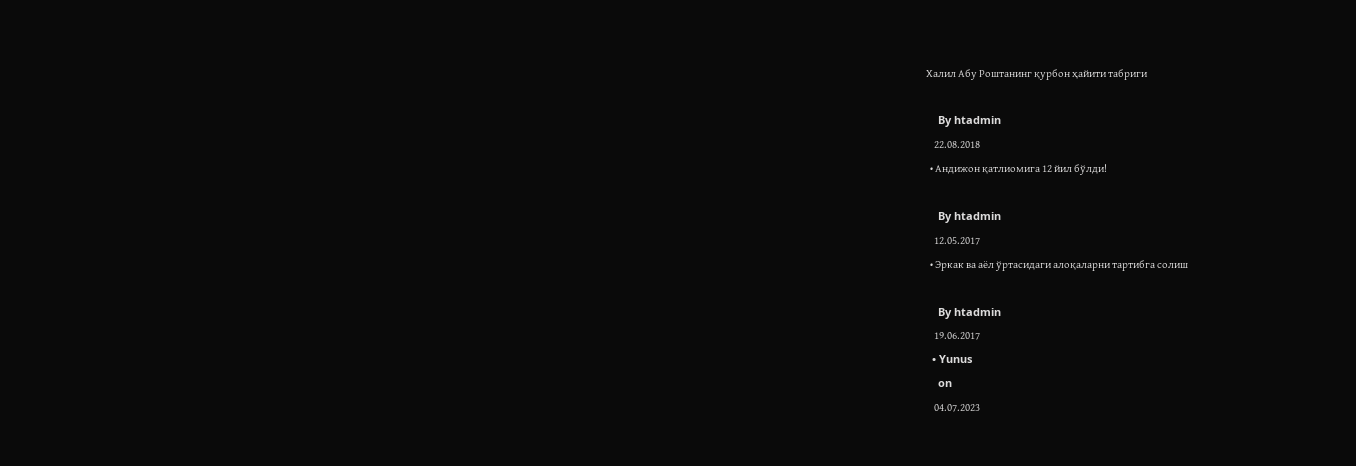Халил Абу Роштанинг қурбон ҳайити табриги

    By htadmin
    22.08.2018
  • Андижон қатлиомига 12 йил бўлди!

    By htadmin
    12.05.2017
  • Эркак ва аёл ўртасидаги алоқаларни тартибга солиш

    By htadmin
    19.06.2017
  • Yunus
    on
    04.07.2023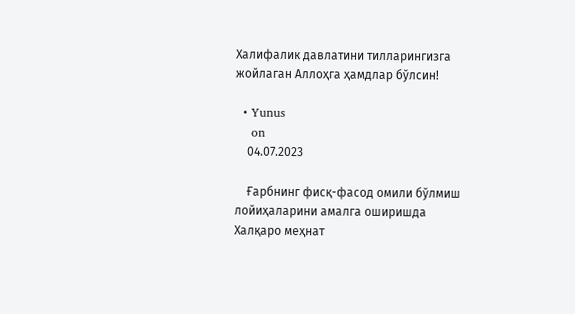Халифалик давлатини тилларингизга жойлаган Аллоҳга ҳамдлар бўлсин!

  • Yunus
    on
    04.07.2023

    Ғарбнинг фисқ-фасод омили бўлмиш лойиҳаларини амалга оширишда Халқаро меҳнат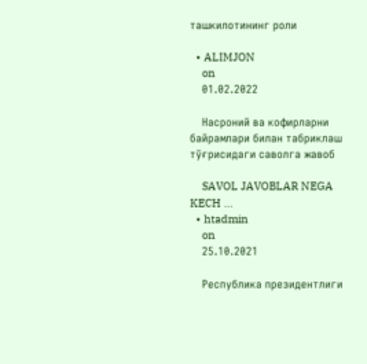ташкилотининг роли

  • ALIMJON
    on
    01.02.2022

    Насроний ва кофирларни байрамлари билан табриклаш тўғрисидаги саволга жавоб

    SAVOL JAVOBLAR NEGA KECH ...
  • htadmin
    on
    25.10.2021

    Республика президентлиги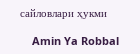сайловлари ҳукми

    Amin Ya Robbal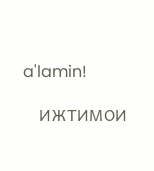a'lamin!

    ИЖТИМОИ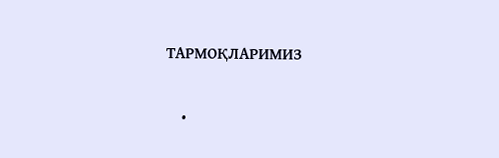ТАРМОҚЛАРИМИЗ

    •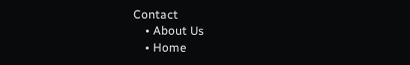Contact
    • About Us
    • Home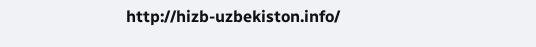http://hizb-uzbekiston.info/